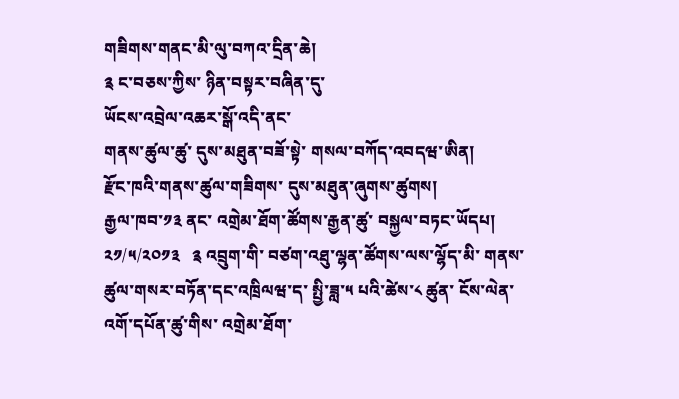གཟིགས་གནང་མི་ལུ་བཀའ་དྲིན་ཆེ།
༉ ང་བཅས་ཀྱིས་ ཉིན་བསྟར་བཞིན་དུ་
ཡོངས་འབྲེལ་འཆར་སྒོ་འདི་ནང་
གནས་ཚུལ་ཚུ་ དུས་མཐུན་བཟོ་སྟེ་ གསལ་བཀོད་འབདཝ་ཨིན།
རྫོང་ཁའི་གནས་ཚུལ་གཟིགས་ དུས་མཐུན་ཞུགས་ཚུགས།
རྒྱལ་ཁབ་༡༣ ནང་ འགྲེམ་ཐོག་ཚོགས་རྒྱན་ཚུ་ བསྐྱལ་བཏང་ཡོདཔ།
༢༡/༥/༢༠༡༣   ༉ འབྲུག་གི་ བཙག་འཐུ་ལྷན་ཚོགས་ལས་ལྷོད་མི་ གནས་ཚུལ་གསར་བཏོན་དང་འཁྲིལཝ་ད་ སྤྱི་ཟླ་༥ པའི་ཚེས་༨ ཚུན་ ངོས་ལེན་འགོ་དཔོན་ཚུ་གིས་ འགྲེམ་ཐོག་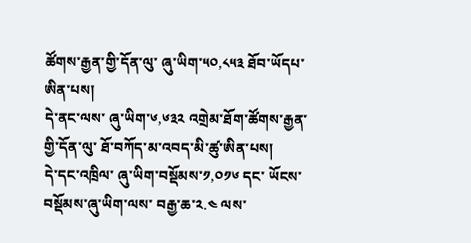ཚོགས་རྒྱན་གྱི་དོན་ལུ་ ཞུ་ཡིག་༥༠,༨༥༣ ཐོབ་ཡོདཔ་ཨིན་པས།
དེ་ནང་ལས་ ཞུ་ཡིག་༦,༦༣༢ འགྲེམ་ཐོག་ཚོགས་རྒྱན་གྱི་དོན་ལུ་ ཐོ་བཀོད་མ་འབད་མི་ཚུ་ཨིན་པས།
དེ་དང་འཁྲིལ་ ཞུ་ཡིག་བསྡོམས་༡,༠༡༦ དང་ ཡོངས་བསྡོམས་ཞུ་ཡིག་ལས་ བརྒྱ་ཆ་༢.༤ ལས་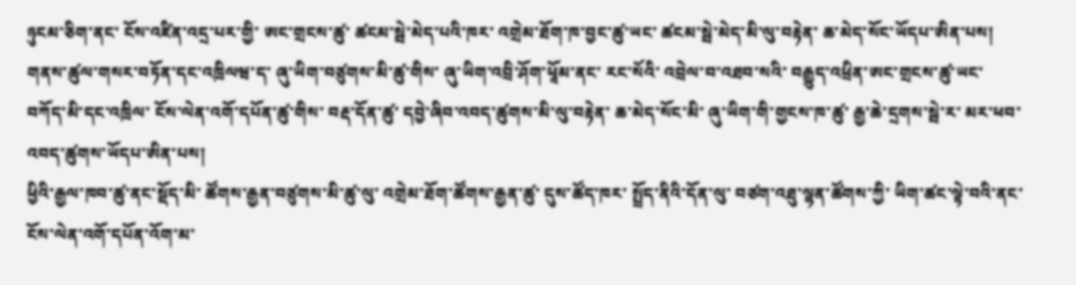ཉུངམ་ཅིག་ནང་ ངོས་འཛིན་འདྲ་པར་གྱི་ ཨང་གྲངས་ཚུ་ ཚངམ་སྦེ་མེད་པའི་ཁར་ འགྲེམ་ཐོག་ཁ་བྱང་ཚུ་ཡང་ ཚངམ་སྦེ་མེད་མི་ལུ་བརྟེན་ ཆ་མེད་སོང་ཡོདཔ་ཨིན་པས།
གནས་ཚུལ་གསར་བཏོན་དང་འཁྲིལཝ་ད་ ཞུ་ཡིག་བཙུགས་མི་ཚུ་གིས་ ཞུ་ཡིག་འབྲི་ཤོག་ཕཱོམ་ནང་ རང་སོའི་ འབྲེལ་བ་འཐབ་སའི་ བརྒྱུད་འཕྲིན་ཨང་གྲངས་ཚུ་ཡང་ བཀོད་མི་དང་འཁྲིལ་ ངོས་ལེན་འགོ་དཔོན་ཚུ་གིས་ བརྡ་དོན་ཚུ་ དབྱེ་ཞིབ་འབད་ཚུགས་མི་ལུ་བརྟེན་ ཆ་མེད་སོང་མི་ ཞུ་ཡིག་གི་གྱངས་ཁ་ཚུ་ རྒྱ་ཆེ་དྲགས་སྦེ་ར་ མར་ཕབ་འབད་ཚུགས་ཡོདཔ་ཨིན་པས།
ཕྱིའི་རྒྱལ་ཁབ་ཚུ་ནང་སྡོད་མི་ ཚོགས་རྒྱན་བཙུགས་མི་ཚུ་ལུ་ འགྲེམ་ཐོག་ཚོགས་རྒྱན་ཚུ་ དུས་ཚོད་ཁར་ སྤྲོད་ནིའི་དོན་ལུ་ བཙག་འཐུ་ལྷན་ཚོགས་ཀྱི་ ཡིག་ཚང་ལྟེ་བའི་ནང་ ངོས་ལེན་འགོ་དཔོན་འོག་མ་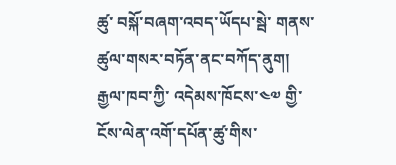ཚུ་ བསྐོ་བཞག་འབད་ཡོདཔ་སྦེ་ གནས་ཚུལ་གསར་བཏོན་ནང་བཀོད་ནུག།
རྒྱལ་ཁབ་ཀྱི་ འདེམས་ཁོངས་༤༧ གྱི་ ངོས་ལེན་འགོ་དཔོན་ཚུ་གིས་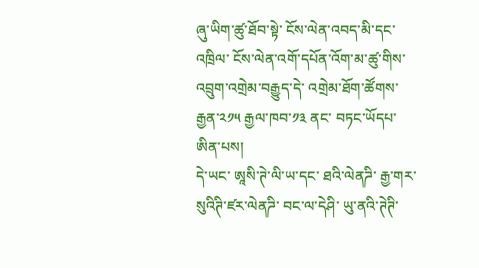ཞུ་ཡིག་ཚུ་ཐོབ་སྟེ་ ངོས་ལེན་འབད་མི་དང་འཁྲིལ་ ངོས་ལེན་འགོ་དཔོན་འོག་མ་ཚུ་གིས་ འབྲུག་འགྲེམ་བརྒྱུད་དེ་ འགྲེམ་ཐོག་ཚོགས་རྒྱན་༢༡༥ རྒྱལ་ཁབ་༡༣ ནང་ བཏང་ཡོདཔ་ཨིན་པས།
དེ་ཡང་ ཨཱསི་ཊེ་ལི་ཡ་དང་ ཐའི་ལེནཌི་ རྒྱ་གར་ སུའིཊི་ཛར་ལེནཌི་ བང་ལ་དེཤི་ ཡུ་ནའི་ཊེཊི་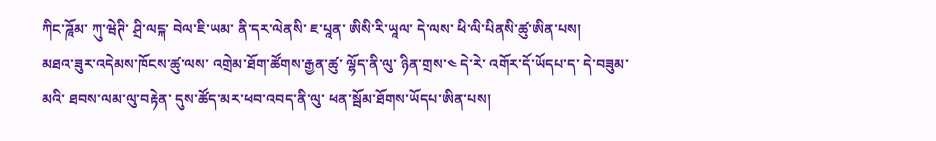ཀིང་ཌཱོམ་ ཀུ་ཝེཊི་ ཤྲི་ལངྐ་ བེལ་ཇི་ཡམ་ ནི་དར་ལེནསི་ ཇ་པཱན་ ཨིསི་རི་ཡཱལ་ དེ་ལས་ ཕི་ལི་པིནསི་ཚུ་ཨིན་པས།
མཐའ་ཟུར་འདེམས་ཁོངས་ཚུ་ལས་ འགྲེམ་ཐོག་ཚོགས་རྒྱན་ཚུ་ ལྷོད་ནི་ལུ་ ཉིན་གྲས་༤ དེ་རེ་ འགོར་དོ་ཡོདཔ་ད་ དེ་བཟུམ་མའི་ ཐབས་ལམ་ལུ་བརྟེན་ དུས་ཚོད་མར་ཕབ་འབད་ནི་ལུ་ ཕན་སྦོམ་ཐོགས་ཡོདཔ་ཨིན་པས།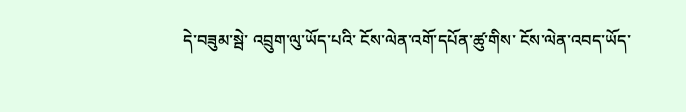དེ་བཟུམ་སྦེ་ འབྲུག་ལུ་ཡོད་པའི་ ངོས་ལེན་འགོ་དཔོན་ཚུ་གིས་ ངོས་ལེན་འབད་ཡོད་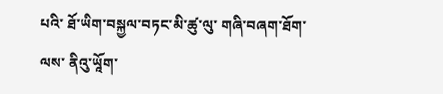པའི་ ཐོ་ཡིག་བསྐྱལ་བཏང་མི་ཚུ་ལུ་ གཞི་བཞག་ཐོག་ལས་ ནིའུ་ཡཱོག་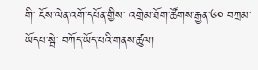གི་ ངོས་ལེན་འགོ་དཔོན་གྱིས་ འགྲེམ་ཐོག་ཚོགས་རྒྱན་༦༠ བཀྲམ་ཡོདཔ་སྦེ་ བཀོད་ཡོད་པའི་གནས་ཚུལ།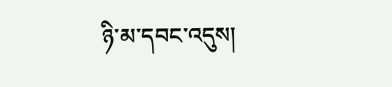ཉི་མ་དབང་འདུས།